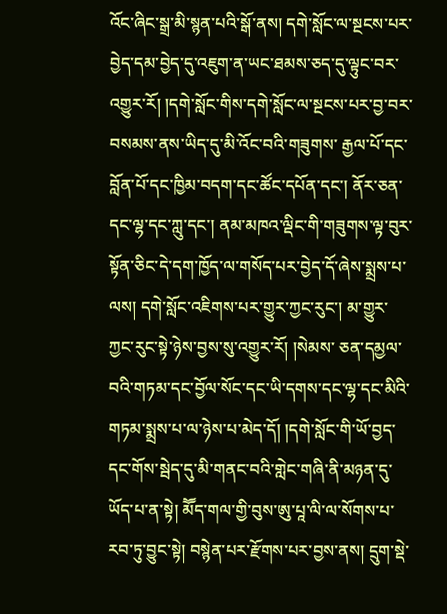འོང་ཞིང་སྒྲ་མི་སྙན་པའི་སྒོ་ནས། དགེ་སློང་ལ་སྔངས་པར་བྱེད་དམ་བྱེད་དུ་འཇུག་ན་ཡང་ཐམས་ཅད་དུ་ལྟུང་བར་འགྱུར་རོ། །དགེ་སློང་གིས་དགེ་སློང་ལ་སྔངས་པར་བྱ་བར་བསམས་ནས་ཡིད་དུ་མི་འོང་བའི་གཟུགས་ རྒྱལ་པོ་དང་བློན་པོ་དང་ཁྱིམ་བདག་དང་ཚོང་དཔོན་དང་། ནོར་ཅན་དང་ལྷ་དང་ཀླུ་དང་། ནམ་མཁའ་ལྡིང་གི་གཟུགས་ལྟ་བུར་སྟོན་ཅིང་དེ་དག་ཁྱོད་ལ་གསོད་པར་བྱེད་དོ་ཞེས་སྨྲས་པ་ལས། དགེ་སློང་འཇིགས་པར་གྱུར་ཀྱང་རུང་། མ་གྱུར་ཀྱང་རུང་སྟེ་ཉེས་བྱས་སུ་འགྱུར་རོ། །སེམས་ ཅན་དམྱལ་བའི་གཏམ་དང་བྱོལ་སོང་དང་ཡི་དགས་དང་ལྷ་དང་མིའི་གཏམ་སྨྲས་པ་ལ་ཉེས་པ་མེད་དོ། །དགེ་སློང་གི་ཡོ་བྱད་དང་གོས་སྦེད་དུ་མི་གནང་བའི་གླེང་གཞི་ནི་མཉན་དུ་ཡོད་པ་ན་སྟེ། མཽད་གལ་གྱི་བུས་ཨུ་པཱ་ལི་ལ་སོགས་པ་རབ་ཏུ་བྱུང་སྟེ། བསྙེན་པར་རྫོགས་པར་བྱས་ནས། དྲུག་སྡེ་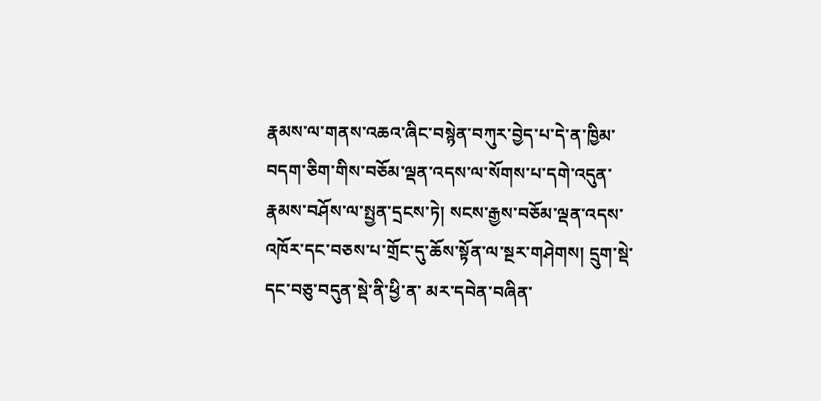རྣམས་ལ་གནས་འཆའ་ཞིང་བསྙེན་བཀུར་བྱེད་པ་དེ་ན་ཁྱིམ་བདག་ཅིག་གིས་བཅོམ་ལྡན་འདས་ལ་སོགས་པ་དགེ་འདུན་རྣམས་བཤོས་ལ་སྤྱན་དྲངས་ཏེ། སངས་རྒྱས་བཅོམ་ལྡན་འདས་འཁོར་དང་བཅས་པ་གྲོང་དུ་ཆོས་སྟོན་ལ་སྔར་གཤེགས། དྲུག་སྡེ་དང་བཅུ་བདུན་སྡེ་ནི་ཕྱི་ན་ མར་དབེན་བཞིན་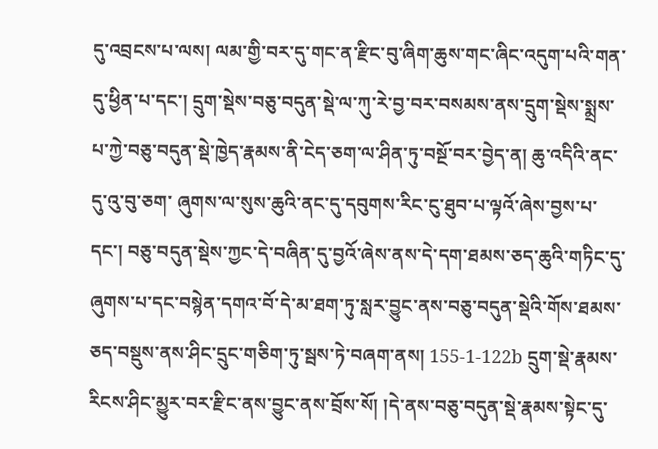དུ་འབྲངས་པ་ལས། ལམ་གྱི་བར་དུ་གང་ན་རྫིང་བུ་ཞིག་ཆུས་གང་ཞིང་འདུག་པའི་གན་དུ་ཕྱིན་པ་དང་། དྲུག་སྡེས་བཅུ་བདུན་སྡེ་ལ་ཀུ་རེ་བྱ་བར་བསམས་ནས་དྲུག་སྡེས་སྨྲས་པ་ཀྱེ་བཅུ་བདུན་སྡེ་ཁྱེད་རྣམས་ནི་ངེད་ཅག་ལ་ཤིན་ཏུ་བསྔོ་བར་བྱེད་ན། ཆུ་འདིའི་ནང་དུ་འུ་བུ་ཅག་ ཞུགས་ལ་སུས་ཆུའི་ནང་དུ་དབུགས་རིང་ངུ་ཐུབ་པ་ལྟའོ་ཞེས་བྱས་པ་དང་། བཅུ་བདུན་སྡེས་ཀྱང་དེ་བཞིན་དུ་བྱའོ་ཞེས་ནས་དེ་དག་ཐམས་ཅད་ཆུའི་གཏིང་དུ་ཞུགས་པ་དང་བསྙེན་དགའ་བོ་དེ་མ་ཐག་ཏུ་སླར་བྱུང་ནས་བཅུ་བདུན་སྡེའི་གོས་ཐམས་ཅད་བསྡུས་ནས་ཤིང་དྲུང་གཅིག་ཏུ་སྦས་ཏེ་བཞག་ནས། 155-1-122b དྲུག་སྡེ་རྣམས་རིངས་ཤིང་མྱུར་བར་རྫིང་ནས་བྱུང་ནས་བྲོས་སོ། །དེ་ནས་བཅུ་བདུན་སྡེ་རྣམས་སྟེང་དུ་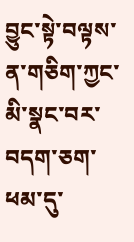བྱུང་སྟེ་བལྟས་ན་གཅིག་ཀྱང་མི་སྣང་བར་བདག་ཅག་ཕམ་དུ་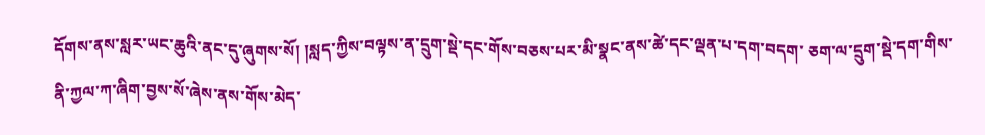དོགས་ནས་སླར་ཡང་ཆུའི་ནང་དུ་ཞུགས་སོ། །སླད་ཀྱིས་བལྟས་ན་དྲུག་སྡེ་དང་གོས་བཅས་པར་མི་སྣང་ནས་ཚེ་དང་ལྡན་པ་དག་བདག་ ཅག་ལ་དྲུག་སྡེ་དག་གིས་ནི་ཀྱལ་ཀ་ཞིག་བྱས་སོ་ཞེས་ནས་གོས་མེད་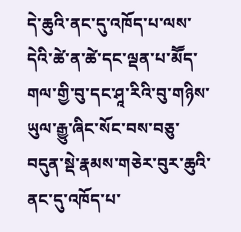དེ་ཆུའི་ནང་དུ་འཁོད་པ་ལས་དེའི་ཚེ་ན་ཚེ་དང་ལྡན་པ་མཽད་གལ་གྱི་བུ་དང་ཤཱ་རིའི་བུ་གཉིས་ཡུལ་རྒྱུ་ཞིང་སོང་བས་བཅུ་བདུན་སྡེ་རྣམས་གཅེར་བུར་ཆུའི་ནང་དུ་འཁོད་པ་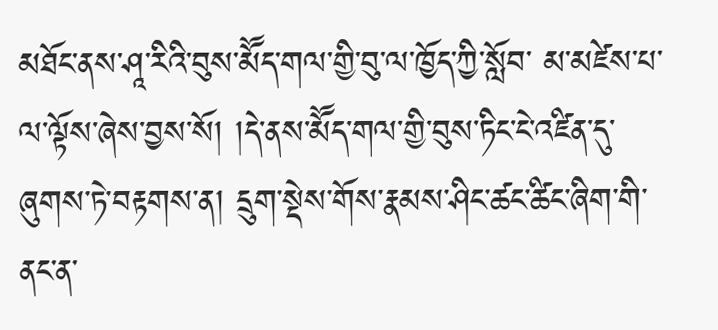མཐོང་ནས་ཤཱ་རིའི་བུས་མཽད་གལ་གྱི་བུ་ལ་ཁྱོད་ཀྱི་སློབ་ མ་མཛེས་པ་ལ་ལྟོས་ཞེས་བྱས་སོ། །དེ་ནས་མཽད་གལ་གྱི་བུས་ཏིང་ངེ་འཛིན་དུ་ཞུགས་ཏེ་བརྟགས་ན། དྲུག་སྡེས་གོས་རྣམས་ཤིང་ཚང་ཚིང་ཞིག་གི་ནང་ན་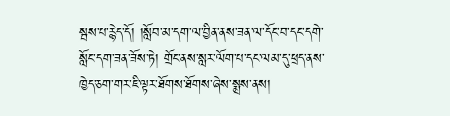སྦས་པ་རྙེད་དོ། །སློབ་མ་དག་ལ་བྱིན་ནས་ཟན་ལ་དོང་བ་དང་དགེ་སློང་དག་ཟན་ཟོས་ཏེ། གྲོང་ནས་སླར་ལོག་པ་དང་ལམ་དུ་ཕྲད་ནས་ ཁྱེད་ཅག་གར་ཇི་ལྟར་ཐོགས་ཐོགས་ཞེས་སྨྲས་ནས།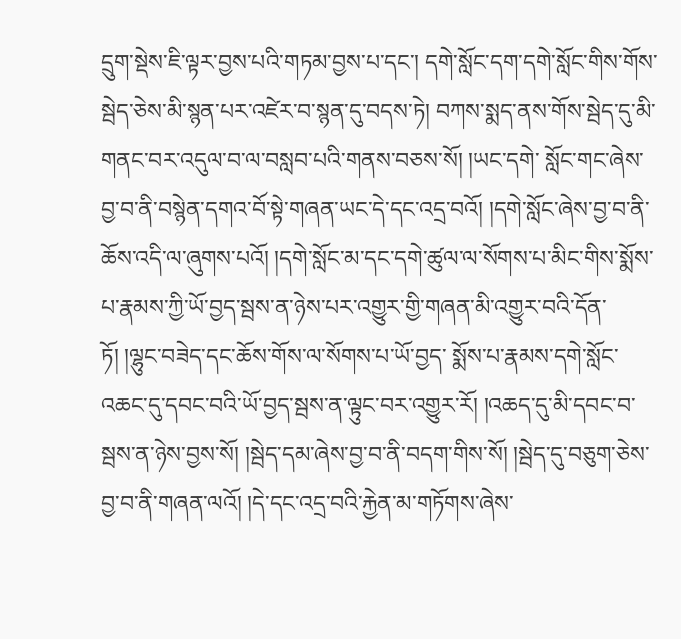དྲུག་སྡེས་ཇི་ལྟར་བྱས་པའི་གཏམ་བྱས་པ་དང་། དགེ་སློང་དག་དགེ་སློང་གིས་གོས་སྦེད་ཅེས་མི་སྙན་པར་འཛེར་བ་སྙན་དུ་བདས་ཏེ། བཀས་སྨད་ནས་གོས་སྦེད་དུ་མི་གནང་བར་འདུལ་བ་ལ་བསླབ་པའི་གནས་བཅས་སོ། །ཡང་དགེ་ སློང་གང་ཞེས་བྱ་བ་ནི་བསྙེན་དགའ་བོ་སྟེ་གཞན་ཡང་དེ་དང་འདྲ་བའོ། །དགེ་སློང་ཞེས་བྱ་བ་ནི་ཆོས་འདི་ལ་ཞུགས་པའོ། །དགེ་སློང་མ་དང་དགེ་ཚུལ་ལ་སོགས་པ་མིང་གིས་སྨོས་པ་རྣམས་ཀྱི་ཡོ་བྱད་སྦས་ན་ཉེས་པར་འགྱུར་གྱི་གཞན་མི་འགྱུར་བའི་དོན་ཏོ། །ལྷུང་བཟེད་དང་ཆོས་གོས་ལ་སོགས་པ་ཡོ་བྱད་ སྨོས་པ་རྣམས་དགེ་སློང་འཆང་དུ་དབང་བའི་ཡོ་བྱད་སྦས་ན་ལྟུང་བར་འགྱུར་རོ། །འཆད་དུ་མི་དབང་བ་སྦས་ན་ཉེས་བྱས་སོ། །སྦེད་དམ་ཞེས་བྱ་བ་ནི་བདག་གིས་སོ། །སྦེད་དུ་བཅུག་ཅེས་བྱ་བ་ནི་གཞན་ལའོ། །དེ་དང་འདྲ་བའི་རྐྱེན་མ་གཏོགས་ཞེས་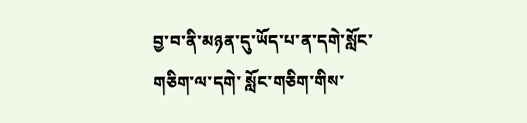བྱ་བ་ནི་མཉན་དུ་ཡོད་པ་ན་དགེ་སློང་གཅིག་ལ་དགེ་ སློང་གཅིག་གིས་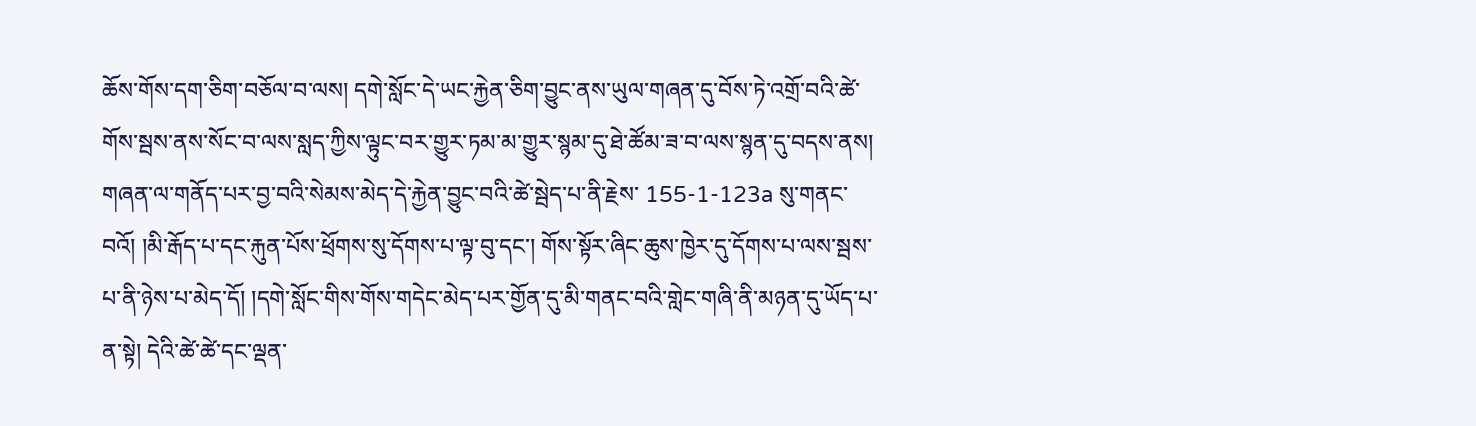ཆོས་གོས་དག་ཅིག་བཅོལ་བ་ལས། དགེ་སློང་དེ་ཡང་རྐྱེན་ཅིག་བྱུང་ནས་ཡུལ་གཞན་དུ་བོས་ཏེ་འགྲོ་བའི་ཚེ་གོས་སྦས་ནས་སོང་བ་ལས་སླད་ཀྱིས་ལྟུང་བར་གྱུར་ཏམ་མ་གྱུར་སྙམ་དུ་ཐེ་ཚོམ་ཟ་བ་ལས་སྙན་དུ་བདས་ནས། གཞན་ལ་གནོད་པར་བྱ་བའི་སེམས་མེད་དེ་རྐྱེན་བྱུང་བའི་ཚེ་སྦེད་པ་ནི་རྗེས་ 155-1-123a སུ་གནང་བའོ། །མི་རྒོད་པ་དང་རྐུན་པོས་ཕྲོགས་སུ་དོགས་པ་ལྟ་བུ་དང་། གོས་སྟོར་ཞིང་ཆུས་ཁྱེར་དུ་དོགས་པ་ལས་སྦས་པ་ནི་ཉེས་པ་མེད་དོ། །དགེ་སློང་གིས་གོས་གདེང་མེད་པར་གྱོན་དུ་མི་གནང་བའི་གླེང་གཞི་ནི་མཉན་དུ་ཡོད་པ་ན་སྟེ། དེའི་ཚེ་ཚེ་དང་ལྡན་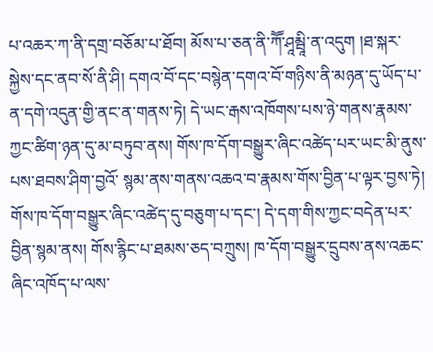པ་འཆར་ཀ་ནི་དགྲ་བཅོམ་པ་ཐོབ། མོས་པ་ཅན་ནི་ཀཽ་ཤཱམྦཱི་ན་འདུག །ཐ་སྐར་སྐྱེས་དང་ནབ་སོ་ནི་ཤི། དགའ་བོ་དང་བསྙེན་དགའ་བོ་གཉིས་ནི་མཉན་དུ་ཡོད་པ་ན་དགེ་འདུན་གྱི་ནང་ན་གནས་ཏེ། དེ་ཡང་རྒས་འཁོགས་པས་ཉེ་གནས་རྣམས་ཀྱང་ཚིག་ཉན་དུ་མ་བཏུབ་ནས། གོས་ཁ་དོག་བསྒྱུར་ཞིང་འཚེད་པར་ཡང་མི་ནུས་པས་ཐབས་ཤིག་བྱའོ་ སྙམ་ནས་གནས་འཆའ་བ་རྣམས་གོས་བྱིན་པ་ལྟར་བྱས་ཏེ། གོས་ཁ་དོག་བསྒྱུར་ཞིང་འཚེད་དུ་བཅུག་པ་དང་། དེ་དག་གིས་ཀྱང་བདེན་པར་བྱིན་སྙམ་ནས། གོས་རྙིང་པ་ཐམས་ཅད་བཀྲུས། ཁ་དོག་བསྒྱུར་དྲུབས་ནས་འཆང་ཞིང་འཁོད་པ་ལས་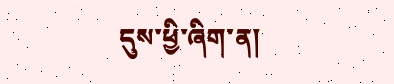དུས་ཕྱི་ཞིག་ན།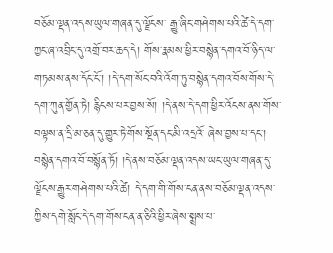བཅོམ་ལྡན་འདས་ཡུལ་གཞན་དུ་ལྗོངས་ རྒྱུ་ཞིང་གཤེགས་པའི་ཚེ་དེ་དག་ཀྱང་ཞ་འབྲིང་དུ་འགྲོ་བར་ཆད་དེ། གོས་རྣམས་ཕྱིར་བསྙེན་དགའ་བོ་ཉིད་ལ་གཏམས་ནས་དོང་ངོ་། །དེ་དག་སོང་བའི་འོག་ཏུ་བསྙེན་དགའ་བོས་གོས་དེ་དག་ཀུན་གྱོན་ཏེ། རྙིངས་པར་བྱས་སོ། །དེ་ནས་དེ་དག་ཕྱིར་འོངས་ནས་གོས་བལྟས་ན་དྲི་མ་ཅན་དུ་གྱུར་ཏེ་གོས་སྔོན་དང་མི་འདྲའོ་ ཞེས་བྱས་པ་དང་། བསྙེན་དགའ་བོ་བསྙོན་ཏོ། །དེ་ནས་བཅོམ་ལྡན་འདས་ཡང་ཡུལ་གཞན་དུ་ལྗོངས་རྒྱུར་གཤེགས་པའི་ཚེ། དེ་དག་གི་གོས་ངན་ནས་བཅོམ་ལྡན་འདས་ཀྱིས་དགེ་སློང་དེ་དག་གོས་ངན་ན་ཅིའི་ཕྱིར་ཞེས་སྨྲས་པ་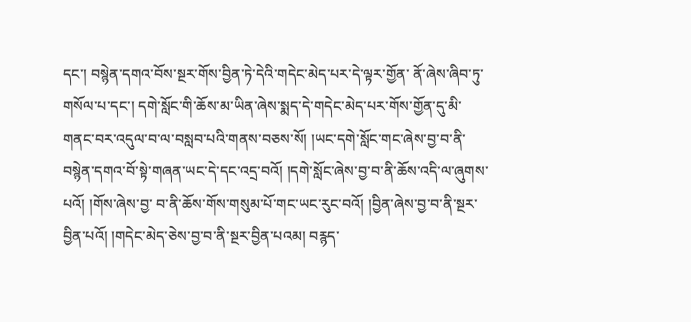དང་། བསྙེན་དགའ་བོས་སྔར་གོས་བྱིན་ཏེ་དེའི་གདེང་མེད་པར་དེ་ལྟར་གྱོན་ ནོ་ཞེས་ཞིབ་ཏུ་གསོལ་པ་དང་། དགེ་སློང་གི་ཆོས་མ་ཡིན་ཞེས་སྨད་དེ་གདེང་མེད་པར་གོས་གྱོན་དུ་མི་གནང་བར་འདུལ་བ་ལ་བསླབ་པའི་གནས་བཅས་སོ། །ཡང་དགེ་སློང་གང་ཞེས་བྱ་བ་ནི་བསྙེན་དགའ་བོ་སྟེ་གཞན་ཡང་དེ་དང་འདྲ་བའོ། །དགེ་སློང་ཞེས་བྱ་བ་ནི་ཆོས་འདི་ལ་ཞུགས་པའོ། །གོས་ཞེས་བྱ་ བ་ནི་ཆོས་གོས་གསུམ་པོ་གང་ཡང་རུང་བའོ། །བྱིན་ཞེས་བྱ་བ་ནི་སྔར་བྱིན་པའོ། །གདེང་མེད་ཅེས་བྱ་བ་ནི་སྔར་བྱིན་པའམ། བརྙད་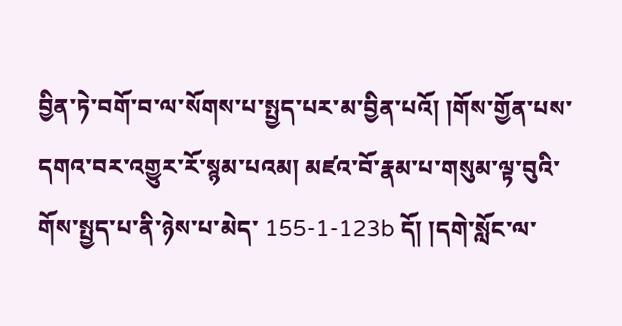བྱིན་ཏེ་བགོ་བ་ལ་སོགས་པ་སྤྱད་པར་མ་བྱིན་པའོ། །གོས་གྱོན་པས་དགའ་བར་འགྱུར་རོ་སྙམ་པའམ། མཛའ་བོ་རྣམ་པ་གསུམ་ལྟ་བུའི་གོས་སྤྱད་པ་ནི་ཉེས་པ་མེད་ 155-1-123b དོ། །དགེ་སློང་ལ་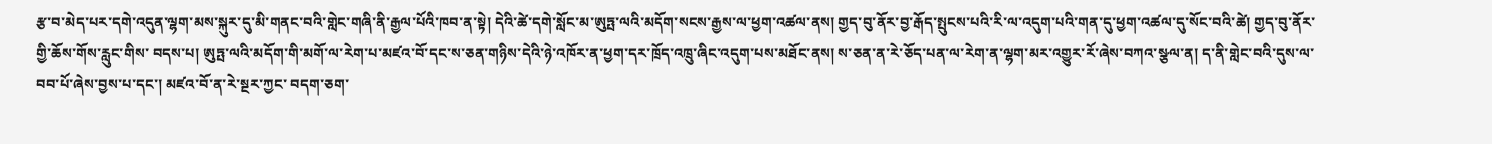རྩ་བ་མེད་པར་དགེ་འདུན་ལྷག་མས་སྐུར་དུ་མི་གནང་བའི་གླེང་གཞི་ནི་རྒྱལ་པོའི་ཁབ་ན་སྟེ། དེའི་ཚེ་དགེ་སློང་མ་ཨུཏྤ་ལའི་མདོག་སངས་རྒྱས་ལ་ཕྱག་འཚལ་ནས། གྱད་བུ་ནོར་བྱ་རྒོད་སྤུངས་པའི་རི་ལ་འདུག་པའི་གན་དུ་ཕྱག་འཚལ་དུ་སོང་བའི་ཚེ། གྱད་བུ་ནོར་གྱི་ཆོས་གོས་རླུང་གིས་ བདས་པ། ཨུཏྤ་ལའི་མདོག་གི་མགོ་ལ་རེག་པ་མཛའ་བོ་དང་ས་ཅན་གཉིས་དེའི་ཉེ་འཁོར་ན་ཕྱག་དར་ཁྲོད་འཁྲུ་ཞིང་འདུག་པས་མཐོང་ནས། ས་ཅན་ན་རེ་ཅོད་པན་ལ་རེག་ན་ལྷག་མར་འགྱུར་རོ་ཞེས་བཀའ་སྩལ་ན། ད་ནི་གླེང་བའི་དུས་ལ་བབ་པོ་ཞེས་བྱས་པ་དང་། མཛའ་བོ་ན་རེ་སྔར་ཀྱང་ བདག་ཅག་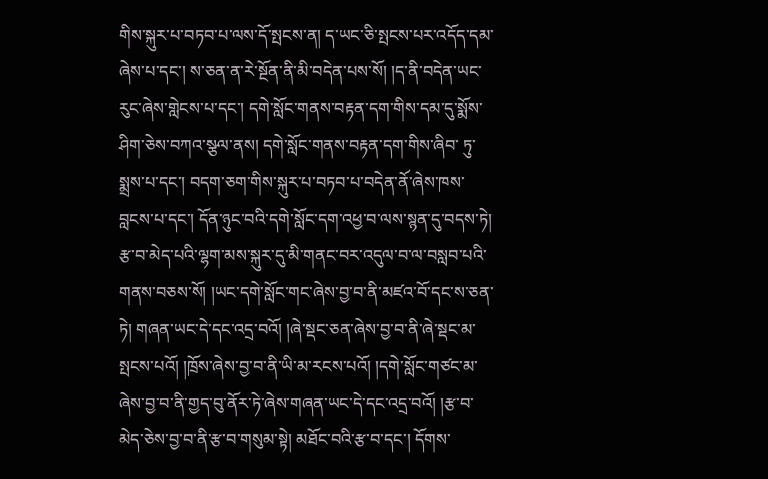གིས་སྐུར་པ་བཏབ་པ་ལས་དོ་སྤངས་ན། ད་ཡང་ཅི་སྤངས་པར་འདོད་དམ་ཞེས་པ་དང་། ས་ཅན་ན་རེ་སྔོན་ནི་མི་བདེན་པས་སོ། །ད་ནི་བདེན་ཡང་རུང་ཞེས་གླེངས་པ་དང་། དགེ་སློང་གནས་བརྟན་དག་གིས་དམ་དུ་སྨོས་ཤིག་ཅེས་བཀའ་སྩལ་ནས། དགེ་སློང་གནས་བརྟན་དག་གིས་ཞིབ་ ཏུ་སྨྲས་པ་དང་། བདག་ཅག་གིས་སྐུར་པ་བཏབ་པ་བདེན་ནོ་ཞེས་ཁས་བླངས་པ་དང་། དོན་ཉུང་བའི་དགེ་སློང་དག་འཕྱ་བ་ལས་སྙན་དུ་བདས་ཏེ། རྩ་བ་མེད་པའི་ལྷག་མས་སྐུར་དུ་མི་གནང་བར་འདུལ་བ་ལ་བསླབ་པའི་གནས་བཅས་སོ། །ཡང་དགེ་སློང་གང་ཞེས་བྱ་བ་ནི་མཛའ་བོ་དང་ས་ཅན་ཏེ། གཞན་ཡང་དེ་དང་འདྲ་བའོ། །ཞེ་སྡང་ཅན་ཞེས་བྱ་བ་ནི་ཞེ་སྡང་མ་སྤངས་པའོ། །ཁྲོས་ཞེས་བྱ་བ་ནི་ཡི་མ་རངས་པའོ། །དགེ་སློང་གཙང་མ་ཞེས་བྱ་བ་ནི་གྱད་བུ་ནོར་ཏེ་ཞེས་གཞན་ཡང་དེ་དང་འདྲ་བའོ། །རྩ་བ་མེད་ཅེས་བྱ་བ་ནི་རྩ་བ་གསུམ་སྟེ། མཐོང་བའི་རྩ་བ་དང་། དོགས་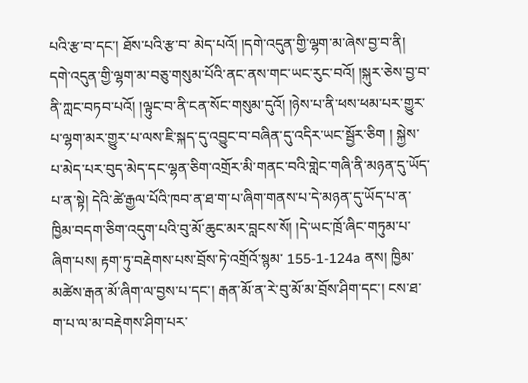པའི་རྩ་བ་དང་། ཐོས་པའི་རྩ་བ་ མེད་པའོ། །དགེ་འདུན་གྱི་ལྷག་མ་ཞེས་བྱ་བ་ནི། དགེ་འདུན་གྱི་ལྷག་མ་བཅུ་གསུམ་པོའི་ནང་ནས་གང་ཡང་རུང་བའོ། །སྐུར་ཅེས་བྱ་བ་ནི་ཀླང་བཏབ་པའོ། །ལྟུང་བ་ནི་ངན་སོང་གསུམ་དུའོ། །ཉེས་པ་ནི་ཕས་ཕམ་པར་གྱུར་པ་ལྷག་མར་གྱུར་པ་ལས་ཇི་སྐད་དུ་འབྱུང་བ་བཞིན་དུ་འདིར་ཡང་སྦྱོར་ཅིག ། སྐྱེས་པ་མེད་པར་བུད་མེད་དང་ལྷན་ཅིག་འགྲོར་མི་གནང་བའི་གླེང་གཞི་ནི་མཉན་དུ་ཡོད་པ་ན་སྟེ། དེའི་ཚེ་རྒྱལ་པོའི་ཁབ་ན་ཐ་ག་པ་ཞིག་གནས་པ་དེ་མཉན་དུ་ཡོད་པ་ན་ཁྱིམ་བདག་ཅིག་འདུག་པའི་བུ་མོ་ཆུང་མར་བླངས་སོ། །དེ་ཡང་ཁྲོ་ཞིང་གཏུམ་པ་ཞིག་པས། རྟག་ཏུ་བརྡེགས་པས་བྲོས་ཏེ་འགྲོའོ་སྙམ་ 155-1-124a ནས། ཁྱིམ་མཚེས་རྒན་མོ་ཞིག་ལ་བྱས་པ་དང་། རྒན་མོ་ན་རེ་བུ་མོ་མ་བྲོས་ཤིག་དང་། ངས་ཐ་ག་པ་ལ་མ་བརྡེགས་ཤིག་པར་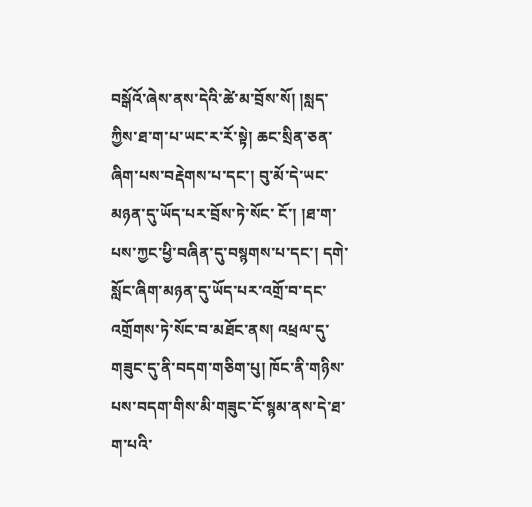བསྒོའོ་ཞེས་ནས་དེའི་ཚེ་མ་བྲོས་སོ། །སླད་ཀྱིས་ཐ་ག་པ་ཡང་ར་རོ་སྟེ། ཆང་སྲིན་ཅན་ཞིག་པས་བརྡེགས་པ་དང་། བུ་མོ་དེ་ཡང་མཉན་དུ་ཡོད་པར་བྲོས་ཏེ་སོང་ ངོ་། །ཐ་ག་པས་ཀྱང་ཕྱི་བཞིན་དུ་བསྙགས་པ་དང་། དགེ་སློང་ཞིག་མཉན་དུ་ཡོད་པར་འགྲོ་བ་དང་འགྲོགས་ཏེ་སོང་བ་མཐོང་ནས། འཕྲལ་དུ་གཟུང་དུ་ནི་བདག་གཅིག་པུ། ཁོང་ནི་གཉིས་པས་བདག་གིས་མི་གཟུང་ངོ་སྙམ་ནས་དེ་ཐ་ག་པའི་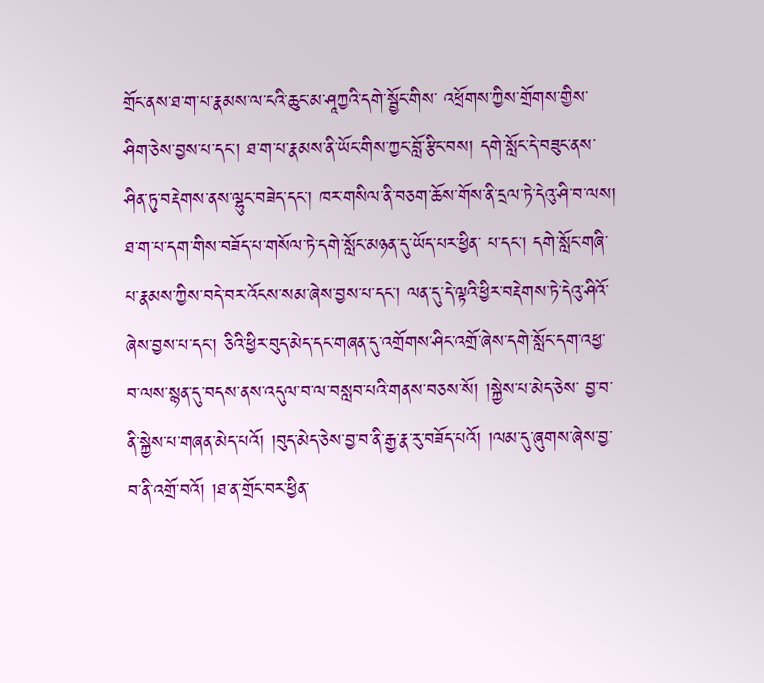གྲོང་ནས་ཐ་ག་པ་རྣམས་ལ་ངའི་ཆུང་མ་ཤཱཀྱའི་དགེ་སྦྱོང་གིས་ འཕྲོགས་ཀྱིས་གྲོགས་གྱིས་ཤིག་ཅེས་བྱས་པ་དང་། ཐ་ག་པ་རྣམས་ནི་ཡོང་གིས་ཀྱང་བློ་རྩིང་བས། དགེ་སློང་དེ་བཟུང་ནས་ཤིན་ཏུ་བརྡེགས་ནས་ལྷུང་བཟེད་དང་། ཁར་གསིལ་ནི་བཅག་ཆོས་གོས་ནི་དྲལ་ཏེ་དེའུ་ཤི་བ་ལས། ཐ་ག་པ་དག་གིས་བཟོད་པ་གསོལ་ཏེ་དགེ་སློང་མཉན་དུ་ཡོད་པར་ཕྱིན་ པ་དང་། དགེ་སློང་གཞི་པ་རྣམས་ཀྱིས་བདེ་བར་འོངས་སམ་ཞེས་བྱས་པ་དང་། ལན་དུ་དེ་ལྟའི་ཕྱིར་བརྡེགས་ཏེ་དེའུ་ཤིའོ་ཞེས་བྱས་པ་དང་། ཅིའི་ཕྱིར་བུད་མེད་དང་གཞན་དུ་འགྲོགས་ཤིང་འགྲོ་ཞེས་དགེ་སློང་དག་འཕྱ་བ་ལས་སྙན་དུ་བདས་ནས་འདུལ་བ་ལ་བསླབ་པའི་གནས་བཅས་སོ། །སྐྱེས་པ་མེད་ཅེས་ བྱ་བ་ནི་སྐྱེས་པ་གཞན་མེད་པའོ། །བུད་མེད་ཅེས་བྱ་བ་ནི་རྒྱ་རྣ་རུ་བཟོད་པའོ། །ལམ་དུ་ཞུགས་ཞེས་བྱ་བ་ནི་འགྲོ་བའོ། །ཐ་ན་གྲོང་བར་ཕྱིན་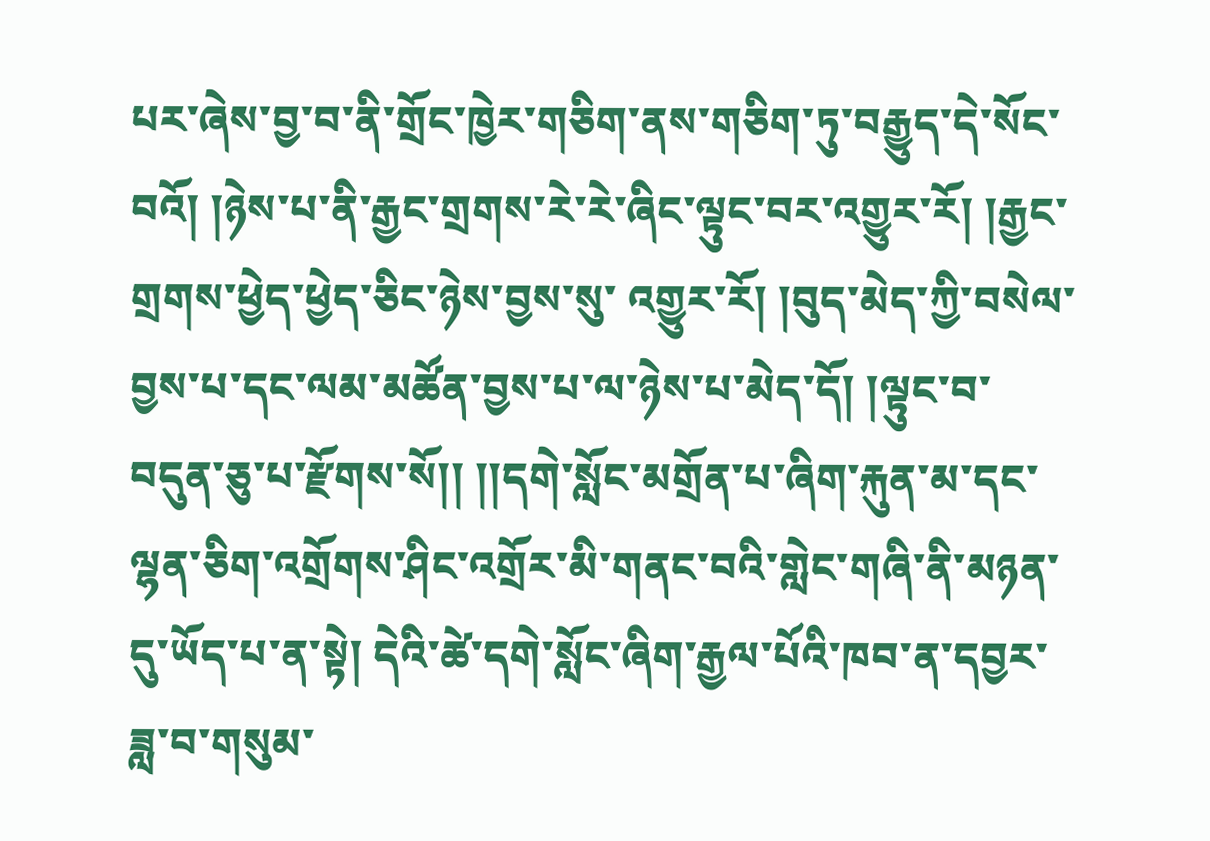པར་ཞེས་བྱ་བ་ནི་གྲོང་ཁྱེར་གཅིག་ནས་གཅིག་ཏུ་བརྒྱུད་དེ་སོང་བའོ། །ཉེས་པ་ནི་རྒྱང་གྲགས་རེ་རེ་ཞིང་ལྟུང་བར་འགྱུར་རོ། །རྒྱང་གྲགས་ཕྱེད་ཕྱེད་ཅིང་ཉེས་བྱས་སུ་ འགྱུར་རོ། །བུད་མེད་ཀྱི་བསེལ་བྱས་པ་དང་ལམ་མཚོན་བྱས་པ་ལ་ཉེས་པ་མེད་དོ། །ལྟུང་བ་བདུན་ཅུ་པ་རྫོགས་སོ།། །།དགེ་སློང་མགྲོན་པ་ཞིག་རྐུན་མ་དང་ལྷན་ཅིག་འགྲོགས་ཤིང་འགྲོར་མི་གནང་བའི་གླེང་གཞི་ནི་མཉན་དུ་ཡོད་པ་ན་སྟེ། དེའི་ཚེ་དགེ་སློང་ཞིག་རྒྱལ་པོའི་ཁབ་ན་དབྱར་ཟླ་བ་གསུམ་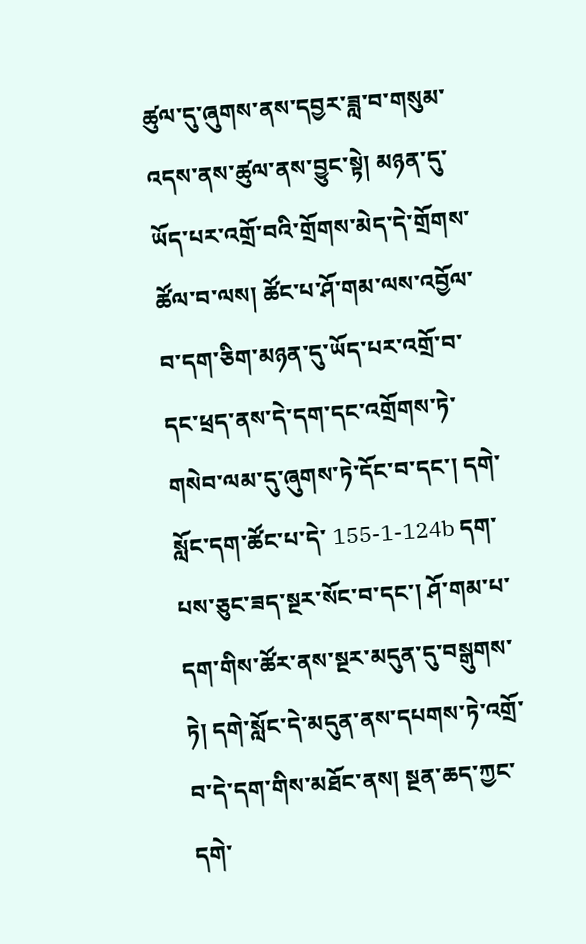ཚུལ་དུ་ཞུགས་ནས་དབྱར་ཟླ་བ་གསུམ་འདས་ནས་ཚུལ་ནས་བྱུང་སྟེ། མཉན་དུ་ཡོད་པར་འགྲོ་བའི་གྲོགས་མེད་དེ་གྲོགས་ཚོལ་བ་ལས། ཚོང་པ་ཤོ་གམ་ལས་འབྱོལ་བ་དག་ཅིག་མཉན་དུ་ཡོད་པར་འགྲོ་བ་དང་ཕྲད་ནས་དེ་དག་དང་འགྲོགས་ཏེ་གསེབ་ལམ་དུ་ཞུགས་ཏེ་དོང་བ་དང་། དགེ་སློང་དག་ཚོང་པ་དེ་ 155-1-124b དག་པས་ཅུང་ཟད་སྔར་སོང་བ་དང་། ཤོ་གམ་པ་དག་གིས་ཚོར་ནས་སྔར་མདུན་དུ་བསྒུགས་ཏེ། དགེ་སློང་དེ་མདུན་ནས་དཔགས་ཏེ་འགྲོ་བ་དེ་དག་གིས་མཐོང་ནས། སྔན་ཆད་ཀྱང་དགེ་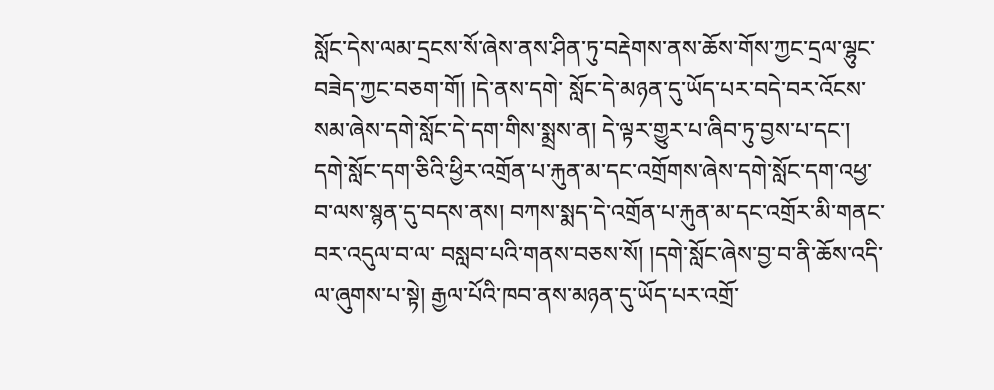སློང་དེས་ལམ་དྲངས་སོ་ཞེས་ནས་ཤིན་ཏུ་བརྡེགས་ནས་ཆོས་གོས་ཀྱང་དྲལ་ལྷུང་བཟེད་ཀྱང་བཅག་གོ། །དེ་ནས་དགེ་ སློང་དེ་མཉན་དུ་ཡོད་པར་བདེ་བར་འོངས་སམ་ཞེས་དགེ་སློང་དེ་དག་གིས་སྨྲས་ན། དེ་ལྟར་གྱུར་པ་ཞིབ་ཏུ་བྱས་པ་དང་། དགེ་སློང་དག་ཅིའི་ཕྱིར་འགྲོན་པ་རྐུན་མ་དང་འགྲོགས་ཞེས་དགེ་སློང་དག་འཕྱ་བ་ལས་སྙན་དུ་བདས་ནས། བཀས་སྨད་དེ་འགྲོན་པ་རྐུན་མ་དང་འགྲོར་མི་གནང་བར་འདུལ་བ་ལ་ བསླབ་པའི་གནས་བཅས་སོ། །དགེ་སློང་ཞེས་བྱ་བ་ནི་ཆོས་འདི་ལ་ཞུགས་པ་སྟེ། རྒྱལ་པོའི་ཁབ་ནས་མཉན་དུ་ཡོད་པར་འགྲོ་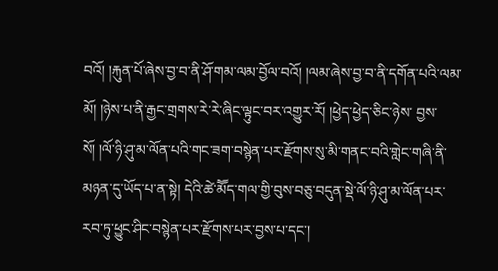བའོ། །རྐུན་པོ་ཞེས་བྱ་བ་ནི་ཤོ་གམ་ལམ་བྱོལ་བའོ། །ལམ་ཞེས་བྱ་བ་ནི་དགོན་པའི་ལམ་མོ། །ཉེས་པ་ནི་རྒྱང་གྲགས་རེ་རེ་ཞིང་ལྟུང་བར་འགྱུར་རོ། །ཕྱེད་ཕྱེད་ཅིང་ཉེས་ བྱས་སོ། །ལོ་ཉི་ཤུ་མ་ལོན་པའི་གང་ཟག་བསྙེན་པར་རྫོགས་སུ་མི་གནང་བའི་གླེང་གཞི་ནི་མཉན་དུ་ཡོད་པ་ན་སྟེ། དེའི་ཚེ་མཽད་གལ་གྱི་བུས་བཅུ་བདུན་སྡེ་ལོ་ཉི་ཤུ་མ་ལོན་པར་རབ་ཏུ་ཕྱུང་ཤིང་བསྙེན་པར་རྫོགས་པར་བྱས་པ་དང་།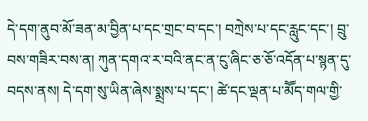དེ་དག་ནུབ་མོ་ཟན་མ་བྱིན་པ་དང་གྲང་བ་དང་། བཀྲེས་པ་དང་རླུང་དང་། བྲུ་ བས་གཟིར་བས་ན། ཀུན་དགའ་ར་བའི་ནང་ན་ངུ་ཞིང་ཅ་ཅོ་འདོན་པ་སྙན་དུ་བདས་ནས། དེ་དག་སུ་ཡིན་ཞེས་སྨྲས་པ་དང་། ཚེ་དང་ལྡན་པ་མཽད་གལ་གྱི་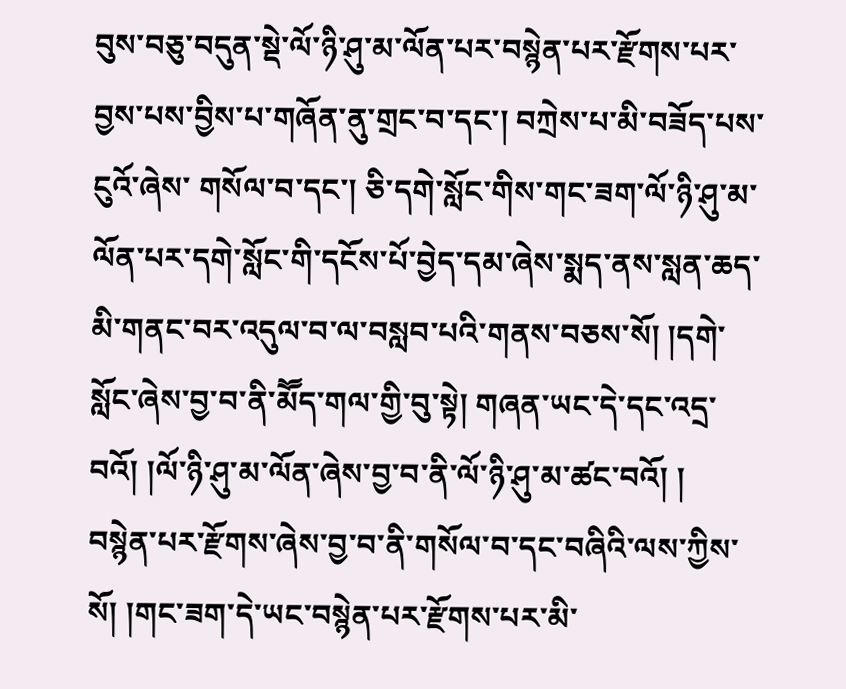བུས་བཅུ་བདུན་སྡེ་ལོ་ཉི་ཤུ་མ་ལོན་པར་བསྙེན་པར་རྫོགས་པར་བྱས་པས་བྱིས་པ་གཞོན་ནུ་གྲང་བ་དང་། བཀྲེས་པ་མི་བཟོད་པས་ངུའོ་ཞེས་ གསོལ་བ་དང་། ཅི་དགེ་སློང་གིས་གང་ཟག་ལོ་ཉི་ཤུ་མ་ལོན་པར་དགེ་སློང་གི་དངོས་པོ་བྱེད་དམ་ཞེས་སྨད་ནས་སླན་ཆད་མི་གནང་བར་འདུལ་བ་ལ་བསླབ་པའི་གནས་བཅས་སོ། །དགེ་སློང་ཞེས་བྱ་བ་ནི་མཽད་གལ་གྱི་བུ་སྟེ། གཞན་ཡང་དེ་དང་འདྲ་བའོ། །ལོ་ཉི་ཤུ་མ་ལོན་ཞེས་བྱ་བ་ནི་ལོ་ཉི་ཤུ་མ་ཚང་བའོ། ། བསྙེན་པར་རྫོགས་ཞེས་བྱ་བ་ནི་གསོལ་བ་དང་བཞིའི་ལས་ཀྱིས་སོ། །གང་ཟག་དེ་ཡང་བསྙེན་པར་རྫོགས་པར་མི་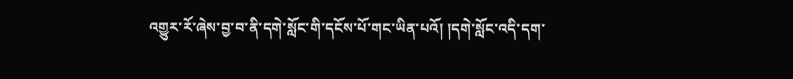འགྱུར་རོ་ཞེས་བྱ་བ་ནི་དགེ་སློང་གི་དངོས་པོ་གང་ཡིན་པའོ། །དགེ་སློང་འདི་དག་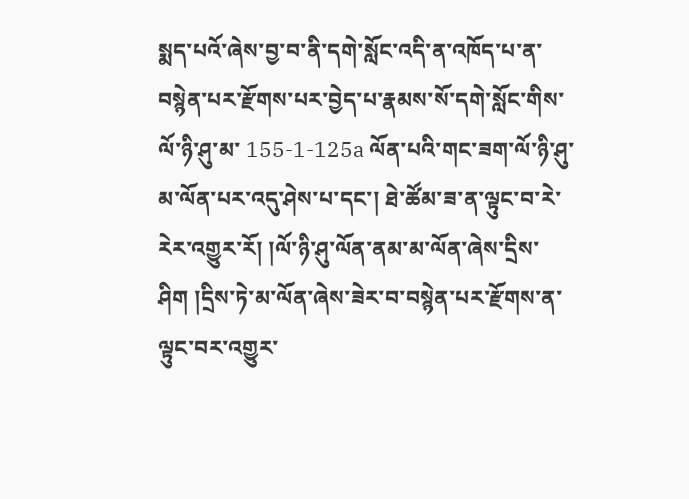སྨད་པའོ་ཞེས་བྱ་བ་ནི་དགེ་སློང་འདི་ན་འཁོད་པ་ན་བསྙེན་པར་རྫོགས་པར་བྱེད་པ་རྣམས་སོ་དགེ་སློང་གིས་ལོ་ཉི་ཤུ་མ་ 155-1-125a ལོན་པའི་གང་ཟག་ལོ་ཉི་ཤུ་མ་ལོན་པར་འདུ་ཤེས་པ་དང་། ཐེ་ཚོམ་ཟ་ན་ལྟུང་བ་རེ་རེར་འགྱུར་རོ། །ལོ་ཉི་ཤུ་ལོན་ནམ་མ་ལོན་ཞེས་དྲིས་ཤིག །དྲིས་ཏེ་མ་ལོན་ཞེས་ཟེར་བ་བསྙེན་པར་རྫོགས་ན་ལྟུང་བར་འགྱུར་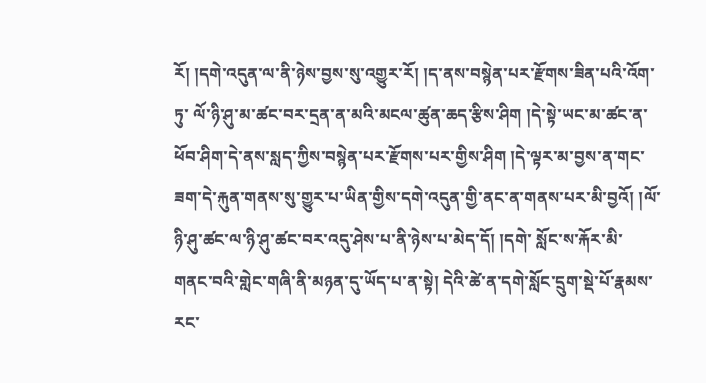རོ། །དགེ་འདུན་ལ་ནི་ཉེས་བྱས་སུ་འགྱུར་རོ། །ད་ནས་བསྙེན་པར་རྫོགས་ཟིན་པའི་འོག་ཏུ་ ལོ་ཉི་ཤུ་མ་ཚང་བར་དྲན་ན་མའི་མངལ་ཚུན་ཆད་རྩིས་ཤིག །དེ་སྟེ་ཡང་མ་ཚང་ན་ཕོབ་ཤིག་དེ་ནས་སླད་ཀྱིས་བསྙེན་པར་རྫོགས་པར་གྱིས་ཤིག །དེ་ལྟར་མ་བྱས་ན་གང་ཟག་དེ་རྐུན་གནས་སུ་གྱུར་པ་ཡིན་གྱིས་དགེ་འདུན་གྱི་ནང་ན་གནས་པར་མི་བྱའོ། །ལོ་ཉི་ཤུ་ཚང་ལ་ཉི་ཤུ་ཚང་བར་འདུ་ཤེས་པ་ནི་ཉེས་པ་མེད་དོ། །དགེ་ སློང་ས་རྐོར་མི་གནང་བའི་གླེང་གཞི་ནི་མཉན་དུ་ཡོད་པ་ན་སྟེ། དེའི་ཚེ་ན་དགེ་སློང་དྲུག་སྡེ་པོ་རྣམས་རང་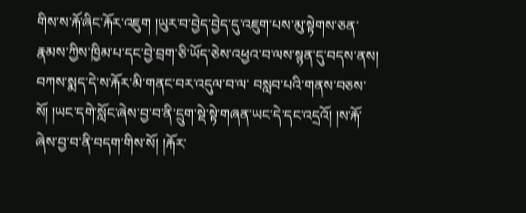གིས་ས་རྐོ་ཞིང་རྐོར་འཇུག །ཡུར་བ་བྱེད་བྱེད་དུ་འཇུག་པས་མུ་སྟེགས་ཅན་རྣམས་ཀྱིས་ཁྱིམ་པ་དང་བྱེ་བྲག་ཅི་ཡོད་ཅེས་འཕྱའ་བ་ལས་སྙན་དུ་བདས་ནས། བཀས་སྨད་དེ་ས་རྐོར་མི་གནང་བར་འདུལ་བ་ལ་ བསླབ་པའི་གནས་བཅས་སོ། །ཡང་དགེ་སློང་ཞེས་བྱ་བ་ནི་དྲུག་སྡེ་སྟེ་གཞན་ཡང་དེ་དང་འདྲའོ། །ས་རྐོ་ཞེས་བྱ་བ་ནི་བདག་གིས་སོ། །རྐོར་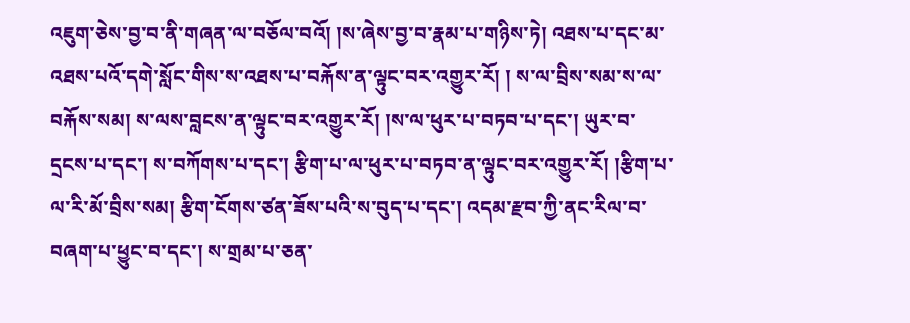འཇུག་ཅེས་བྱ་བ་ནི་གཞན་ལ་བཅོལ་བའོ། །ས་ཞེས་བྱ་བ་རྣམ་པ་གཉིས་ཏེ། འཐས་པ་དང་མ་འཐས་པའོ་དགེ་སློང་གིས་ས་འཐས་པ་བརྐོས་ན་ལྟུང་བར་འགྱུར་རོ། ། ས་ལ་བྲིས་སམ་ས་ལ་བརྐོས་སམ། ས་ལས་བླངས་ན་ལྟུང་བར་འགྱུར་རོ། །ས་ལ་ཕུར་པ་བཏབ་པ་དང་། ཡུར་བ་དྲངས་པ་དང་། ས་བཀོགས་པ་དང་། རྩིག་པ་ལ་ཕུར་པ་བཏབ་ན་ལྟུང་བར་འགྱུར་རོ། །རྩིག་པ་ལ་རི་མོ་བྲིས་སམ། རྩིག་ངོགས་ཙན་ཟོས་པའི་ས་བུད་པ་དང་། འདམ་རྫབ་ཀྱི་ནང་རིལ་བ་ བཞག་པ་ཕྱུང་བ་དང་། ས་གྲམ་པ་ཅན་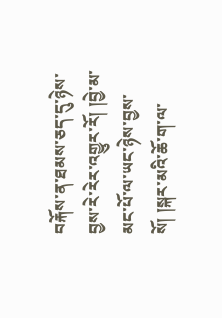བརྐོས་ན་ཐམས་ཅད་དུ་ཉེས་བྱས་རེ་རེར་འགྱུར་རོ། །བྱེ་མ་མང་པོ་ལ་ཡང་ཉེས་བྱས་སོ། །སྐར་མའི་ཆོ་ག་ལ་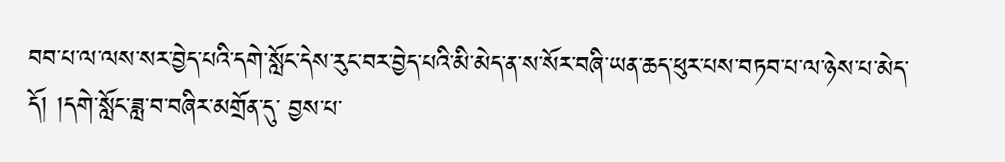བབ་པ་ལ་ལས་སར་བྱེད་པའི་དགེ་སློང་དེས་རུང་བར་བྱེད་པའི་མི་མེད་ན་ས་སོར་བཞི་ཡན་ཆད་ཕུར་པས་བཏབ་པ་ལ་ཉེས་པ་མེད་དོ། །དགེ་སློང་ཟླ་བ་བཞིར་མགྲོན་དུ་ བྱས་པ་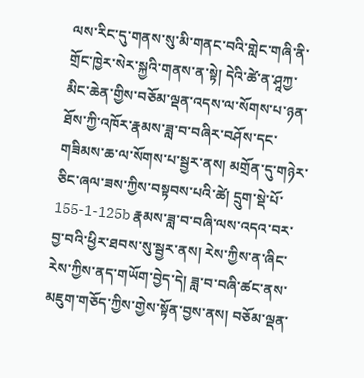ལས་རིང་དུ་གནས་སུ་མི་གནང་བའི་གླེང་གཞི་ནི་གྲོང་ཁྱེར་སེར་སྐྱའི་གནས་ན་སྟེ། དེའི་ཚེ་ན་ཤཱཀྱ་མིང་ཆེན་གྱིས་བཅོམ་ལྡན་འདས་ལ་སོགས་པ་ཉན་ཐོས་ཀྱི་འཁོར་རྣམས་ཟླ་བ་བཞིར་བཤོས་དང་གཟིམས་ཆ་ལ་སོགས་པ་སྦྱར་ནས། མགྲོན་དུ་གཉེར་ཅིང་ཞལ་ཟས་ཀྱིས་བསྟབས་པའི་ཚེ། དྲུག་སྡེ་པོ་ 155-1-125b རྣམས་ཟླ་བ་བཞི་ལས་འདའ་བར་བྱ་བའི་ཕྱིར་ཐབས་སུ་སྦྱར་ནས། རེས་ཀྱིས་ན་ཞིང་རེས་ཀྱིས་ནད་གཡོག་བྱེད་དེ། ཟླ་བ་བཞི་ཚང་ནས་མཇུག་གཅོད་ཀྱིས་གྱེས་སྟོན་བྱས་ནས། བཅོམ་ལྡན་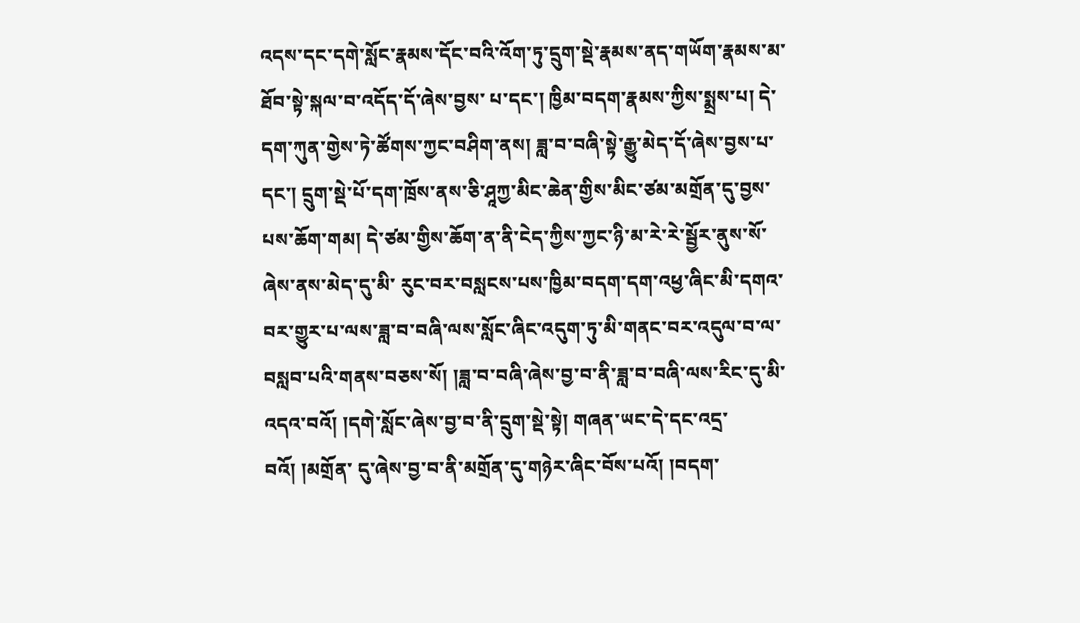འདས་དང་དགེ་སློང་རྣམས་དོང་བའི་འོག་ཏུ་དྲུག་སྡེ་རྣམས་ནད་གཡོག་རྣམས་མ་ཐོབ་སྟེ་སྐལ་བ་འདོད་དོ་ཞེས་བྱས་ པ་དང་། ཁྱིམ་བདག་རྣམས་ཀྱིས་སྨྲས་པ། དེ་དག་ཀུན་གྱེས་ཏེ་ཚོགས་ཀྱང་བཤིག་ནས། ཟླ་བ་བཞི་སྟེ་རྒྱུ་མེད་དོ་ཞེས་བྱས་པ་དང་། དྲུག་སྡེ་པོ་དག་ཁྲོས་ནས་ཅི་ཤཱཀྱ་མིང་ཆེན་གྱིས་མིང་ཙམ་མགྲོན་དུ་བྱས་པས་ཆོག་གམ། དེ་ཙམ་གྱིས་ཆོག་ན་ནི་ངེད་ཀྱིས་ཀྱང་ཉི་མ་རེ་རེ་སྦྱོར་ནུས་སོ་ཞེས་ནས་མེད་དུ་མི་ རུང་བར་བསླངས་པས་ཁྱིམ་བདག་དག་འཕྱ་ཞིང་མི་དགའ་བར་གྱུར་པ་ལས་ཟླ་བ་བཞི་ལས་སློང་ཞིང་འདུག་ཏུ་མི་གནང་བར་འདུལ་བ་ལ་བསླབ་པའི་གནས་བཅས་སོ། །ཟླ་བ་བཞི་ཞེས་བྱ་བ་ནི་ཟླ་བ་བཞི་ལས་རིང་དུ་མི་འདའ་བའོ། །དགེ་སློང་ཞེས་བྱ་བ་ནི་དྲུག་སྡེ་སྟེ། གཞན་ཡང་དེ་དང་འདྲ་བའོ། །མགྲོན་ དུ་ཞེས་བྱ་བ་ནི་མགྲོན་དུ་གཉེར་ཞིང་བོས་པའོ། །བདག་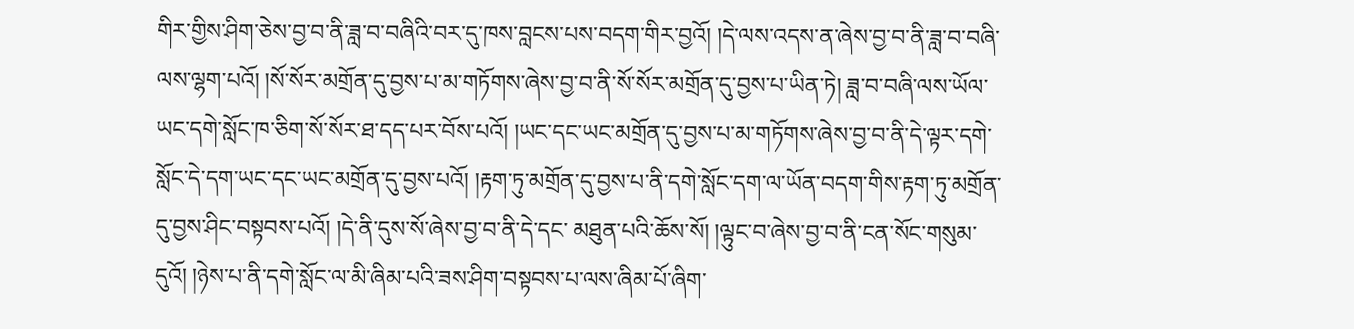གིར་གྱིས་ཤིག་ཅེས་བྱ་བ་ནི་ཟླ་བ་བཞིའི་བར་དུ་ཁས་བླངས་པས་བདག་གིར་བྱའོ། །དེ་ལས་འདས་ན་ཞེས་བྱ་བ་ནི་ཟླ་བ་བཞི་ལས་ལྷག་པའོ། །སོ་སོར་མགྲོན་དུ་བྱས་པ་མ་གཏོགས་ཞེས་བྱ་བ་ནི་སོ་སོར་མགྲོན་དུ་བྱས་པ་ཡིན་ཏེ། ཟླ་བ་བཞི་ལས་ཡོལ་ ཡང་དགེ་སློང་ཁ་ཅིག་སོ་སོར་ཐ་དད་པར་བོས་པའོ། །ཡང་དང་ཡང་མགྲོན་དུ་བྱས་པ་མ་གཏོགས་ཞེས་བྱ་བ་ནི་དེ་ལྟར་དགེ་སློང་དེ་དག་ཡང་དང་ཡང་མགྲོན་དུ་བྱས་པའོ། །རྟག་ཏུ་མགྲོན་དུ་བྱས་པ་ནི་དགེ་སློང་དག་ལ་ཡོན་བདག་གིས་རྟག་ཏུ་མགྲོན་དུ་བྱས་ཤིང་བསྟབས་པའོ། །དེ་ནི་དུས་སོ་ཞེས་བྱ་བ་ནི་དེ་དང་ མཐུན་པའི་ཆོས་སོ། །ལྟུང་བ་ཞེས་བྱ་བ་ནི་ངན་སོང་གསུམ་དུའོ། །ཉེས་པ་ནི་དགེ་སློང་ལ་མི་ཞིམ་པའི་ཟས་ཤིག་བསྟབས་པ་ལས་ཞིམ་པོ་ཞིག་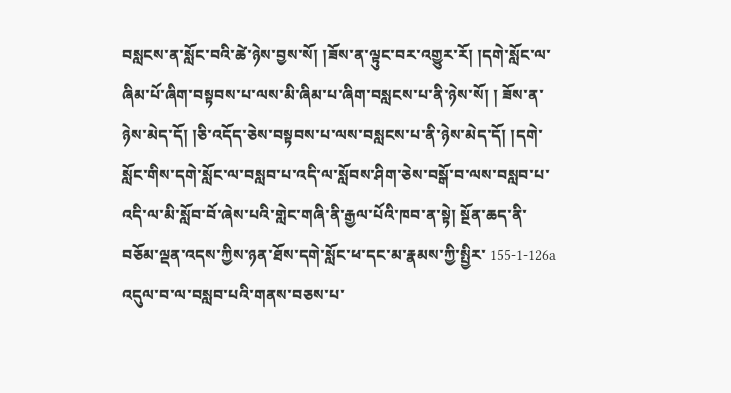བསླངས་ན་སློང་བའི་ཚེ་ཉེས་བྱས་སོ། །ཟོས་ན་ལྟུང་བར་འགྱུར་རོ། །དགེ་སློང་ལ་ཞིམ་པོ་ཞིག་བསྟབས་པ་ལས་མི་ཞིམ་པ་ཞིག་བསླངས་པ་ནི་ཉེས་སོ། ། ཟོས་ན་ཉེས་མེད་དོ། །ཅི་འདོད་ཅེས་བསྟབས་པ་ལས་བསླངས་པ་ནི་ཉེས་མེད་དོ། །དགེ་སློང་གིས་དགེ་སློང་ལ་བསླབ་པ་འདི་ལ་སློབས་ཤིག་ཅེས་བསྒོ་བ་ལས་བསླབ་པ་འདི་ལ་མི་སློབ་བོ་ཞེས་པའི་གླེང་གཞི་ནི་རྒྱལ་པོའི་ཁབ་ན་སྟེ། སྔོན་ཆད་ནི་བཅོམ་ལྡན་འདས་ཀྱིས་ཉན་ཐོས་དགེ་སློང་ཕ་དང་མ་རྣམས་ཀྱི་སྤྱིར་ 155-1-126a འདུལ་བ་ལ་བསླབ་པའི་གནས་བཅས་པ་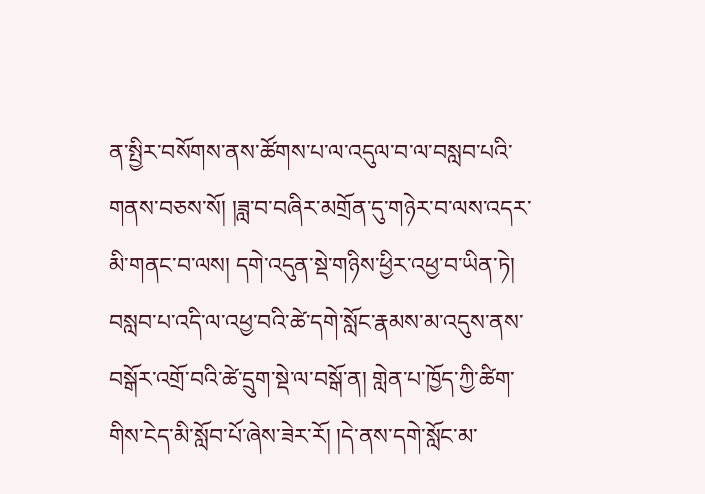ན་སྤྱིར་བསོགས་ནས་ཚོགས་པ་ལ་འདུལ་བ་ལ་བསླབ་པའི་གནས་བཅས་སོ། །ཟླ་བ་བཞིར་མགྲོན་དུ་གཉེར་བ་ལས་འདར་མི་གནང་བ་ལས། དགེ་འདུན་སྡེ་གཉིས་ཕྱིར་འཕྱ་བ་ཡིན་ཏེ། བསླབ་པ་འདི་ལ་འཕྱ་བའི་ཚེ་དགེ་སློང་རྣམས་མ་འདུས་ནས་ བསྒོར་འགྲོ་བའི་ཚེ་དྲུག་སྡེ་ལ་བསྒོ་ན། གླེན་པ་ཁྱོད་ཀྱི་ཚིག་གིས་ངེད་མི་སློབ་པོ་ཞེས་ཟེར་རོ། །དེ་ནས་དགེ་སློང་མ་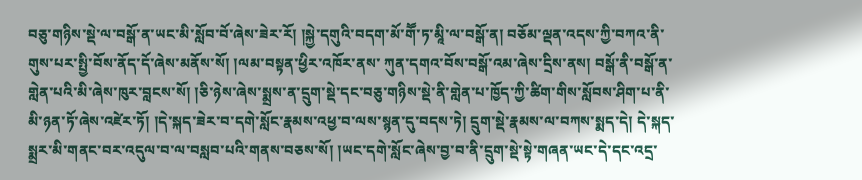བཅུ་གཉིས་སྡེ་ལ་བསྒོ་ན་ཡང་མི་སློབ་བོ་ཞེས་ཟེར་རོ། །སྐྱེ་དགུའི་བདག་མོ་གཽ་ཏ་མཱི་ལ་བསྒོ་ན། བཅོམ་ལྡན་འདས་ཀྱི་བཀའ་ནི་གུས་པར་སྤྱི་བོས་ནོད་དོ་ཞེས་མནོས་སོ། །ལམ་བསྟན་ཕྱིར་འཁོར་ནས་ ཀུན་དགའ་བོས་བསྒོ་འམ་ཞེས་དྲིས་ནས། བསྒོ་ནི་བསྒོ་ན་གླེན་པའི་མི་ཞེས་ཁུར་བླངས་སོ། །ཅི་ཉེས་ཞེས་སྨྲས་ན་དྲུག་སྡེ་དང་བཅུ་གཉིས་སྡེ་ནི་གླེན་པ་ཁྱོད་ཀྱི་ཚིག་གིས་སློབས་ཤིག་པ་ནི་མི་ཉན་ཏོ་ཞེས་འཛེར་ཏོ། །དེ་སྐད་ཟེར་བ་དགེ་སློང་རྣམས་འཕྱ་བ་ལས་སྙན་དུ་བདས་ཏེ། དྲུག་སྡེ་རྣམས་ལ་བཀས་སྨད་དེ། དེ་སྐད་སྨྲར་མི་གནང་བར་འདུལ་བ་ལ་བསླབ་པའི་གནས་བཅས་སོ། །ཡང་དགེ་སློང་ཞེས་བྱ་བ་ནི་དྲུག་སྡེ་སྟེ་གཞན་ཡང་དེ་དང་འདྲ་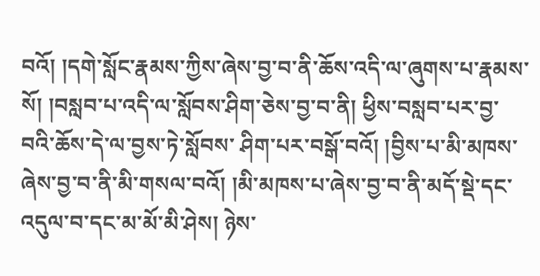བའོ། །དགེ་སློང་རྣམས་ཀྱིས་ཞེས་བྱ་བ་ནི་ཆོས་འདི་ལ་ཞུགས་པ་རྣམས་སོ། །བསླབ་པ་འདི་ལ་སློབས་ཤིག་ཅེས་བྱ་བ་ནི། ཕྱིས་བསླབ་པར་བྱ་བའི་ཆོས་དེ་ལ་བྱས་ཏེ་སློབས་ ཤིག་པར་བསྒོ་བའོ། །བྱིས་པ་མི་མཁས་ཞེས་བྱ་བ་ནི་མི་གསལ་བའོ། །མི་མཁས་པ་ཞེས་བྱ་བ་ནི་མདོ་སྡེ་དང་འདུལ་བ་དང་མ་མོ་མི་ཤེས། ཉེས་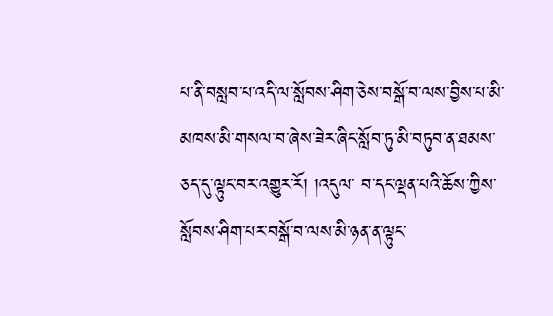པ་ནི་བསླབ་པ་འདི་ལ་སློབས་ཤིག་ཅེས་བསྒོ་བ་ལས་བྱིས་པ་མི་མཁས་མི་གསལ་བ་ཞེས་ཟེར་ཞིང་སློབ་ཏུ་མི་བཏུབ་ན་ཐམས་ཅད་དུ་ལྟུང་བར་འགྱུར་རོ། །འདུལ་ བ་དང་ལྡན་པའི་ཆོས་ཀྱིས་སློབས་ཤིག་པར་བསྒོ་བ་ལས་མི་ཉན་ན་ལྟུང་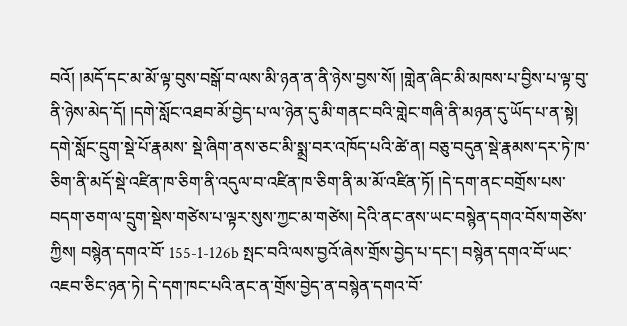བའོ། །མདོ་དང་མ་མོ་ལྟ་བུས་བསྒོ་བ་ལས་མི་ཉན་ན་ནི་ཉེས་བྱས་སོ། །གླེན་ཞིང་མི་མཁས་པ་བྱིས་པ་ལྟ་བུ་ནི་ཉེས་མེད་དོ། །དགེ་སློང་འཐབ་མོ་བྱེད་པ་ལ་ཉེན་དུ་མི་གནང་བའི་གླེང་གཞི་ནི་མཉན་དུ་ཡོད་པ་ན་སྟེ། དགེ་སློང་དྲུག་སྡེ་པོ་རྣམས་ སྡེ་ཞིག་ནས་ཅང་མི་སྨྲ་བར་འཁོད་པའི་ཚེ་ན། བཅུ་བདུན་སྡེ་རྣམས་དར་ཏེ་ཁ་ཅིག་ནི་མདོ་སྡེ་འཛིན་ཁ་ཅིག་ནི་འདུལ་བ་འཛིན་ཁ་ཅིག་ནི་མ་མོ་འཛིན་ཏོ། །དེ་དག་ནང་བགྲོས་པས་བདག་ཅག་ལ་དྲུག་སྡེས་གཙེས་པ་ལྟར་སུས་ཀྱང་མ་གཙེས། དེའི་ནང་ནས་ཡང་བསྙེན་དགའ་བོས་གཙེས་ཀྱིས། བསྙེན་དགའ་བོ་ 155-1-126b སྤང་བའི་ལས་བྱའོ་ཞེས་གྲོས་བྱེད་པ་དང་། བསྙེན་དགའ་བོ་ཡང་འཇབ་ཅིང་ཉན་ཏེ། དེ་དག་ཁང་པའི་ནང་ན་གྲོས་བྱེད་ན་བསྙེན་དགའ་བོ་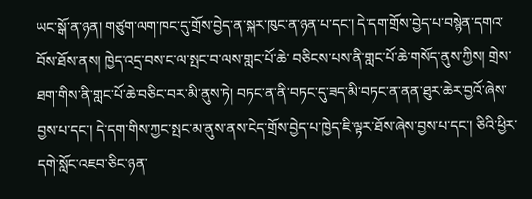ཡང་སྒོ་ན་ཉན། གཙུག་ལག་ཁང་དུ་གྲོས་བྱེད་ན་སྐར་ཁུང་ན་ཉན་པ་དང་། དེ་དག་གྲོས་བྱེད་པ་བསྙེན་དགའ་བོས་ཐོས་ནས། ཁྱེད་འདྲ་བས་ང་ལ་སྤང་བ་ལས་གླང་པོ་ཆེ་ བཅིངས་པས་ནི་གླང་པོ་ཆེ་གསོད་ནུས་ཀྱིས། གྲེས་ཐག་གིས་ནི་གླང་པོ་ཆེ་བཅིང་བར་མི་ནུས་ཏེ། བཏང་ན་ནི་བཏང་དུ་ཟད་མི་བཏང་ན་ནན་ཐུར་ཆེར་བྱའོ་ཞེས་བྱས་པ་དང་། དེ་དག་གིས་ཀྱང་སྤང་མ་ནུས་ནས་ངེད་གྲོས་བྱེད་པ་ཁྱེད་ཇི་ལྟར་ཐོས་ཞེས་བྱས་པ་དང་། ཅིའི་ཕྱིར་དགེ་སློང་འཇབ་ཅིང་ཉན་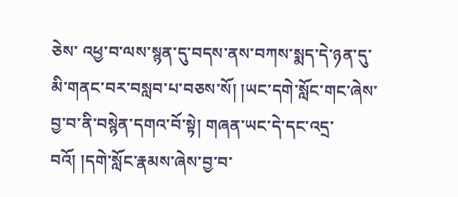ཅེས་ འཕྱ་བ་ལས་སྙན་དུ་བདས་ནས་བཀས་སྨད་དེ་ཉན་དུ་མི་གནང་བར་བསླབ་པ་བཅས་སོ། །ཡང་དགེ་སློང་གང་ཞེས་བྱ་བ་ནི་བསྙེན་དགའ་བོ་སྟེ། གཞན་ཡང་དེ་དང་འདྲ་བའོ། །དགེ་སློང་རྣམས་ཞེས་བྱ་བ་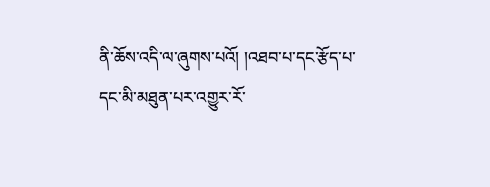ནི་ཆོས་འདི་ལ་ཞུགས་པའོ། །འཐབ་པ་དང་རྩོད་པ་དང་མི་མཐུན་པར་འགྱུར་རོ་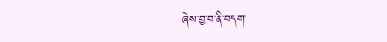ཞེས་བྱ་བ་ནི་བདག་